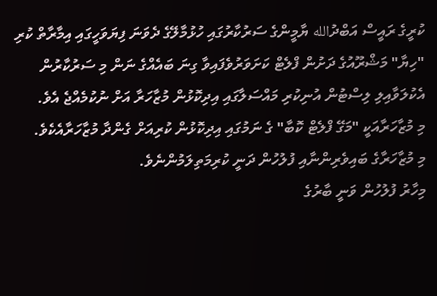ކުރީގެ ރައީސް އަބްދުالله ޔާމީންގެ ސަރުކާރުގައި ހުޅުމާލޭގެ ދެވަނަ ފިޔަވަހީގައި އިމާރާތް ކުރި "ހިޔާ" މަޝްރޫއުގެ ދަށުން ފްލެޓް ކަށަވަރުވެފައިވާ ގިނަ ބައެއްގެ ނަން މި ސަރުކާރުން އެކުލަވާއިލި ލިސްޓުން އުނިކުރި މައްސަލާގައި އިދިކޮޅުން މުޒާހަރާ އަށް ނުކުމެއްޖެ އެވެ.
މި މުޒާހަރާއަކީ "މަގޭ ފްލެޓް ކޮބާ" ގެ ނަމުގައި އިދިކޮޅުން ކުރިއަށް ގެންދާ މުޒާހަރާއެކެވެ.
މި މުޒާހަރާގެ ބައިވެރިންނާއި ފުލުހުން ދަނީ ކުރިމަތިލަމުންނެވެ.
މިހާރު ފުލުހުން ވަނީ ބާރުގެ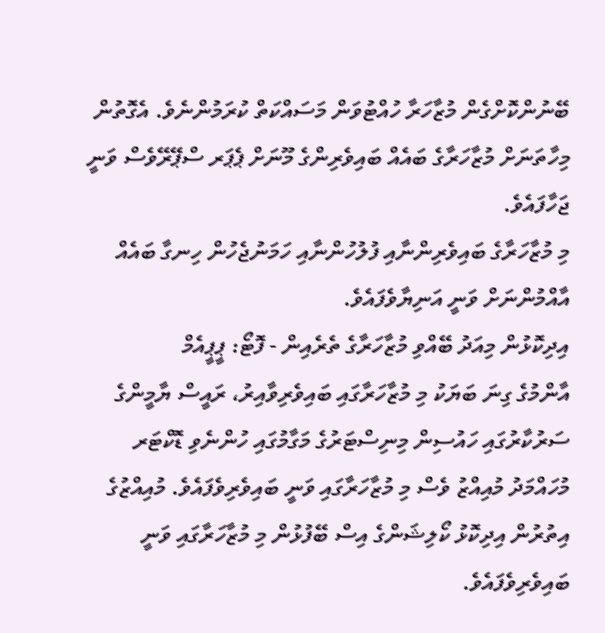ބޭނުންކޮށްގެން މުޒާހަރާ ހުއްޓުވަން މަސައްކަތް ކުރަމުންނެވެ. އެގޮތުން މިހާތަނަށް މުޒާހަރާގެ ބައެއް ބައިވެރިންގެ މޫނަށް ޕެޕަރ ސްޕޭރޭވެސް ވަނީ ޖަހާފައެވެ.
މި މުޒާހަރާގެ ބައިވެރިންނާއި ފުލުހުންނާއި ހަމަނުޖެހުން ހިނގާ ބައެއް އާއްމުންނަށް ވަނީ އަނިޔާވެފައެވެ.
އިދިކޮޅުން މިއަދު ބޭއްވި މުޒާހަރާގެ ތެރެއިން - ފޮޓޯ: ޕީޕީއެމް
އާންމުގެ ގިނަ ބަޔަކު މި މުޒާހަރާގައި ބައިވެރިވާއިރު، ރައީސް ޔާމީންގެ ސަރުކާރުގައި ހައުސިން މިނިސްޓަރުގެ މަގާމުގައި ހުންނެވި ޑޮކްޓަރ މުހައްމަދު މުއިއްޒު ވެސް މި މުޒާހަރާގައި ވަނީ ބައިވެރިވެފައެވެ. މުއިއްޒުގެ އިތުރުން އިދިކޮޅު ކޯލިޝަންގެ އިސް ބޭފުޅުން މި މުޒާހަރާގައި ވަނީ ބައިވެރިވެފައެވެ.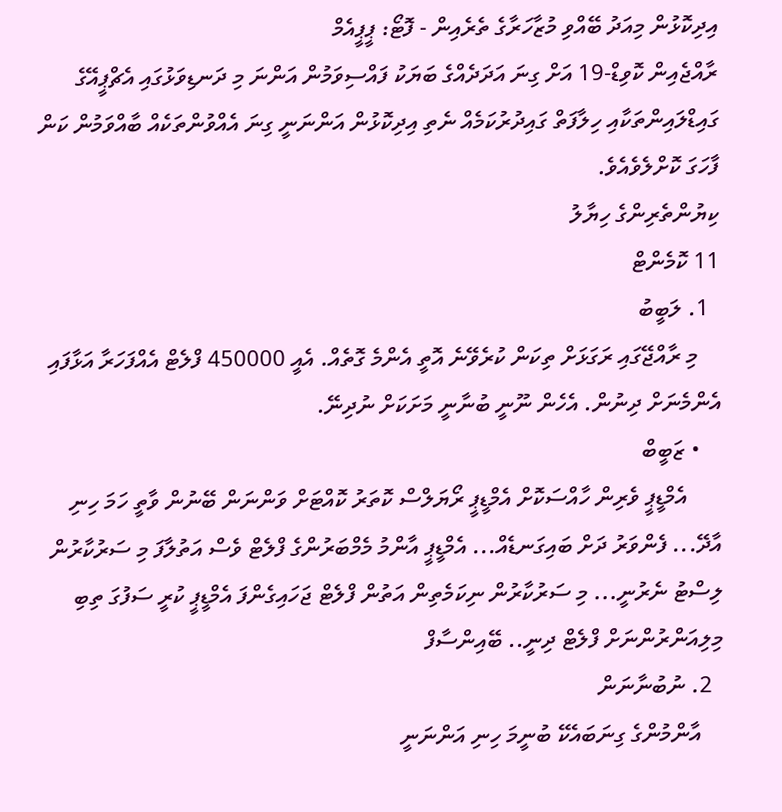އިދިކޮޅުން މިއަދު ބޭއްވި މުޒާހަރާގެ ތެރެއިން - ފޮޓޯ: ޕީޕީއެމް
ރާއްޖެއިން ކޮވިޑް-19 އަށް ގިނަ އަދަދެއްގެ ބަޔަކު ފައްސިވަމުން އަންނަ މި ދަނޑިވަޅުގައި އެޗްޕީއޭގެ ގައިޑްލައިންތަކާއި ހިލާފަތް ގައިދުރުކަމެއް ނެތި އިދިކޮޅުން އަންނަނީ ގިނަ އެއްވުންތަކެއް ބާއްވަމުން ކަން ފާހަގަ ކޮށްލެވެއެވެ.
ކިޔުންތެރިންގެ ހިޔާލު
11 ކޮމެންޓް
  1. ލަބީބު
    މި ރާއްޖޭގައި ރަގަޅަށް ތިކަން ކުރެވޭނެ އޮތީ އެންމެ ގޮތެއް. އެއީ 450000 ފްލެޓް އެއްފަހަރާ އަޅާފައި އެންމެނަށް ދިނުން. އެހެން ނޫނީ ބުނާނީ މަށަކަށް ނުދިނޭ.
    • ޒަބީބް
      އެމްޑީޕީ ވެރިން ހާއްސަކޮށް އެމްޑީޕީ ރޯޔަލްސް ކޮތަރު ކޮއްޓަށް ވަންނަން ބޭނުން ވާތީ ހަމަ ހިނި އާދޭ... ފެންވަރު ދަށް ބައިގަނޑެއް... އެމްޑީޕީ އާންމު މެމްބަރުންގެ ފްލެޓް ވެސް އަތުލާފަ މި ސަރުކާރުން ލިސްޓު ނެރުނީ... މި ސަރުކާރުން ނިކަމެތިން އަތުން ފްލެޓް ޖަހައިގެންފަ އެމްޑީޕީ ކުރީ ސަފުގަ ތިބި މިލިއަންރުންނަށް ފްލެޓް ދިނީ.. ބޭއިންސާފް
  2. ނުބުނާނަން
    އާންމުންގެ ގިނަބައެކޭ ބުނީމަ ހިނި އަންނަނީ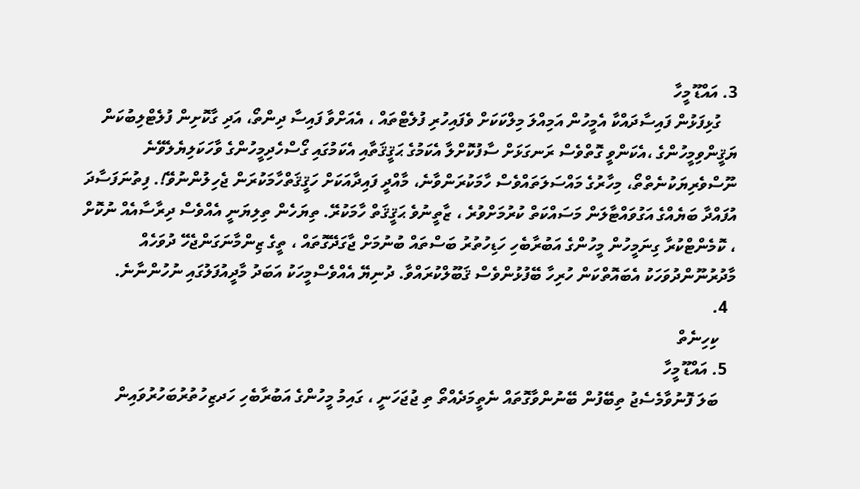3. އައްޑޫ މީހާ
    ގުޅިފަޅުން ފައިސާދައްކާ އެމީހުން އަމިއްލަ މިލްކަކަށް ވެފައިހުރި ފުލެޓްތައް ، އެއަށްވާ ފައިސާ ދިންތޯ، އަދި ގާކޮށިން ފުލެޓްލިބުކަން ޔަޤީންވިމީހުންގެ ،އެކަންވީ ގޮތްވެސް ރަނގަޅަށް ސާފުކޮށްލާ އެކަމުގެ ޙަޤީޤަތާއި އެކަމުގައި ގޯސްހެދިމީހުންގެ ވާހަކަލިޔެލެވޭނެ ނޫސްވެރިޔަކުނެތްތޯ، މިހާރުގެ މައްސަލަތައްވެސް ހާމަކުރަންވާނެ، މާއްދީ ފައިދާއަކަށް ހަޤީޤަތްހާމަކުރަން ޖެހިލުންނުވޭ!. ފިތުނަފަސާދަ އުފައްދާ ބަޔެއްގެ އަގުވައްޓާލަން މަސައްކަތް ކުރުމަށްވުރެ ، ޒާތީނުވެ ޙަޤީޤަތް ހާމަކުރޭ. ތިޔަހެން ތިލިޔަނީ އެއްވެސް ދިރާސާއެއް ނުކޮށް ، ކޮމެންޓްކުރާ ގިނަމީހުން މީހުންގެ އަބުރާބެހި ހަޑިހުތުރު ބަސްތައް ބުނުމަށް ޖާގަދޭގޮތައް ، ތީގެ ޒިންމާނަގަންޖެހޭ ދުވަހެއް މާދުރުނޫންދުވަހަކު އެބައޮތްކަން ހުރިހާ ބޭފުޅުންވެސް ޤަބޫލްކުރައްވާ. ދުނިޔޭ އެއްވެސްމީހަކު އަބަދު މާދީއުފަލުގައި ނުހުންނާނެ.
  4.
    ކިހިނެތް
  5. އައްޑޫ މީހާ
    ބަލަ ފޮނުވާމެސެޖު ތިބޭފުން ބޭނުންވާގޮތައް ނެތީމަދެއްތޯ ތި ޖުޖަހަނީ ، ގައިމު މީހުންގެ އަބުރާބެހި ހަދޒިހުތުރުބަހުރުވައިން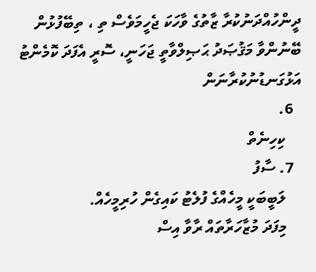ދީންހުއްދަނުކުރާ ޒާތުގެ ވާހަކަ ޖެހީމަވެސް ތި ، ތިބޭފުޅުން ބޭނުންވާ މަޤުޞަދު ޙަޞިލްވާތީ ޖަހަނީ، ސޮރީ އެފަދަ ކޮމެންޓު އަޅުގަނޑުނުކުރާނަން
  6.
    ކިހިނެތް
  7. ސާފު
    ލަބީބަކީ މީހެއްގެ ފުލެޓު ކައިގެން ހުރިމީހެއް.
    މިފަދަ މުޒާހަރާތައް ރާވާ އިސް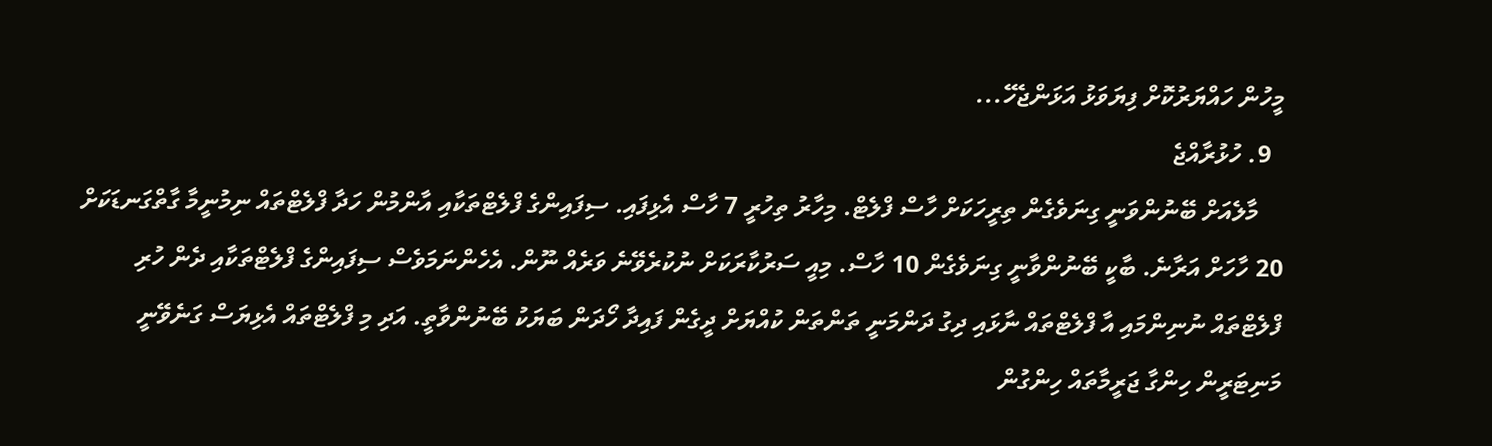މީހުން ހައްޔަރުކޮށް ފިޔަވަޅު އަޅަންޖެހޭ...
  9. ހުޅުރާއްޖެ
    މާލެއަށް ބޭނުންވަނީ ގިނަވެގެން ތިރީހަކަށް ހާސް ފްލެޓް. މިހާރު ތިހުރީ 7 ހާސް އެޅިފައި. ސިފައިންގެ ފްލެޓްތަކާއި އާންމުން ހަދާ ފްލެޓްތައް ނިމުނީމާ ގާތްގަނޑަކަށް 20 ހާހަށް އަރާނެ. ބާކީ ބޭނުންވާނީ ގިނަވެގެން 10 ހާސް. މިއީ ސަރުކާރަކަށް ނުކުރެވޭނެ ވަރެއް ނޫން. އެހެންނަމަވެސް ސިފައިންގެ ފްލެޓްތަކާއި ދެން ހުރި ފްލެޓްތައް ނުނިންމައި އާ ފްލެޓްތައް ނާޅައި ދިގު ދަންމަނީ ތަންތަން ކުއްޔަށް ދީގެން ފައިދާ ހޯދަން ބަޔަކު ބޭނުންވާތީ. އަދި މި ފްލެޓްތައް އެޅިޔަސް ގަނެވޭނީ މަނިޓަރީން ހިންގާ ޖަރީމާތައް ހިންގުން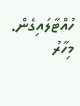ހުއްޓާލައިގެން. މިހާރު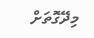މިދޭގޮތަށް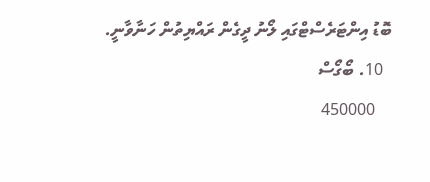ބޮޑު އިންޓަރެސްޓްގައި ލޯނު ދީގެން ރައްޔިތުން ހަނާވާނީ.
  10. ބޯގޯސް
    450000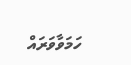ހަމަވާވަރައް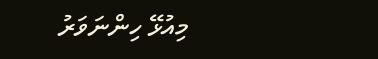މިއުޅޭ ހިންނަވަރު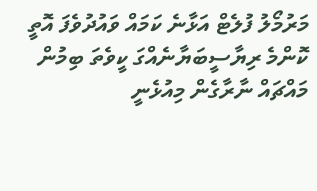މަރުމޯލު ފުލެޓް އަޅާނެ ކަމައް ވައުދުވެފަ އޮތީ ކޮންމެ ރިޔާސީބަޔާނެއްގަ ކީވެތަ ބިމުން މައްޗައް ނާރާގެން މިއުޅެނީ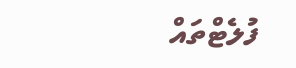ފުލެޓްތައް